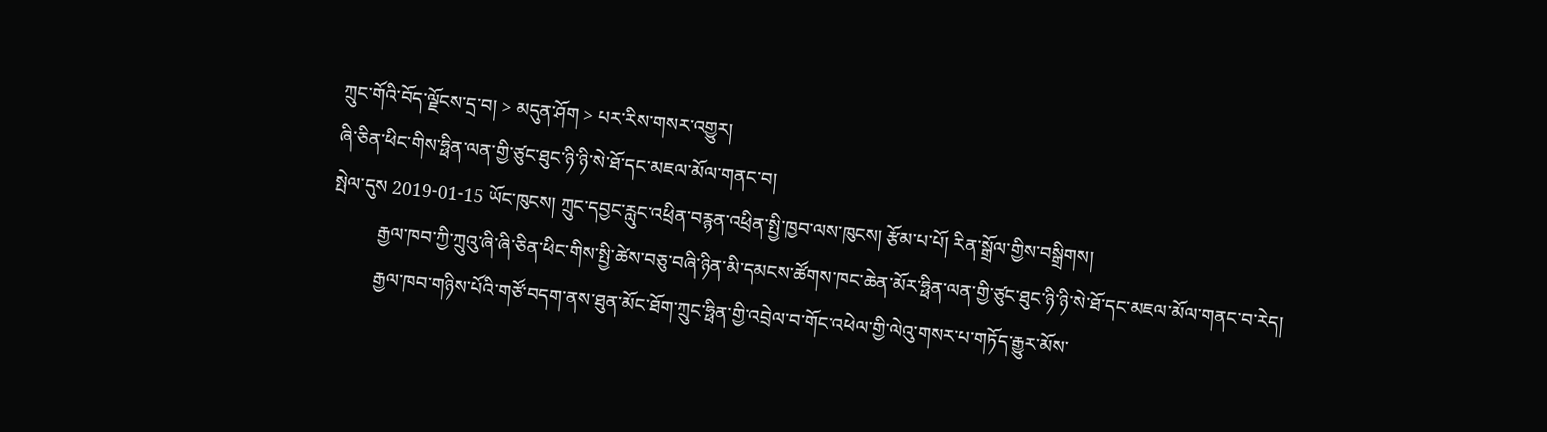ཀྲུང་གོའི་བོད་ལྗོངས་དྲ་བ། > མདུན་ཤོག > པར་རིས་གསར་འགྱུར།
ཞི་ཅིན་ཕིང་གིས་ཧྥིན་ལན་གྱི་ཙུང་ཐུང་ཉི་ཉི་སེ་ཐོ་དང་མཇལ་མོལ་གནང་བ།
སྤེལ་དུས 2019-01-15 ཡོང་ཁུངས། ཀྲུང་དབྱང་རླུང་འཕྲིན་བརྙན་འཕྲིན་སྤྱི་ཁྱབ་ལས་ཁུངས། རྩོམ་པ་པོ། རིན་སྒྲོལ་གྱིས་བསྒྲིགས།
          རྒྱལ་ཁབ་ཀྱི་ཀྲུའུ་ཞི་ཞི་ཅིན་ཕིང་གིས་སྤྱི་ཚེས་བཅུ་བཞི་ཉིན་མི་དམངས་ཚོགས་ཁང་ཆེན་མོར་ཧྥིན་ལན་གྱི་ཙུང་ཐུང་ཉི་ཉི་སེ་ཐོ་དང་མཇལ་མོལ་གནང་བ་རེད།
          རྒྱལ་ཁབ་གཉིས་པོའི་གཙོ་བདག་ནས་ཐུན་མོང་ཐོག་ཀྲུང་ཧྥིན་གྱི་འབྲེལ་བ་གོང་འཕེལ་གྱི་ལེའུ་གསར་པ་གཏོད་རྒྱུར་མོས་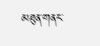མཐུན་གནང་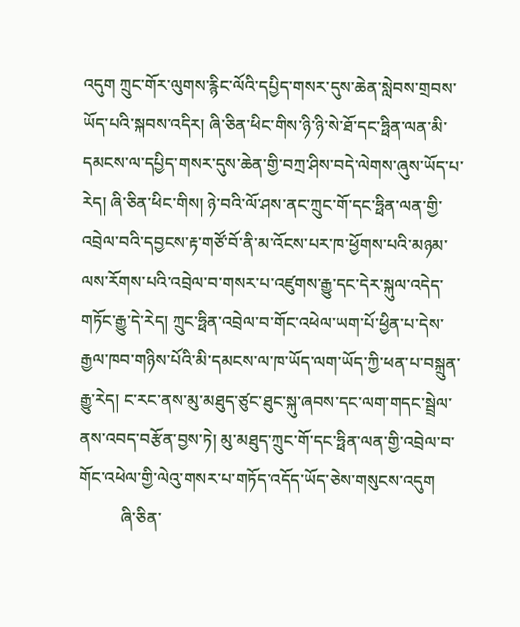འདུག ཀྲུང་གོར་ལུགས་རྙིང་ལོའི་དཔྱིད་གསར་དུས་ཆེན་སླེབས་གྲབས་ཡོད་པའི་སྐབས་འདིར། ཞི་ཅིན་ཕིང་གིས་ཉི་ཉི་སེ་ཐོ་དང་ཧྥིན་ལན་མི་དམངས་ལ་དཔྱིད་གསར་དུས་ཆེན་གྱི་བཀྲ་ཤིས་བདེ་ལེགས་ཞུས་ཡོད་པ་རེད། ཞི་ཅིན་ཕིང་གིས། ཉེ་བའི་ལོ་ཤས་ནང་ཀྲུང་གོ་དང་ཧྥིན་ལན་གྱི་འབྲེལ་བའི་དབྱངས་རྟ་གཙོ་བོ་ནི་མ་འོངས་པར་ཁ་ཕྱོགས་པའི་མཉམ་ལས་རོགས་པའི་འབྲེལ་བ་གསར་པ་འཛུགས་རྒྱུ་དང་དེར་སྐུལ་འདེད་གཏོང་རྒྱུ་དེ་རེད། ཀྲུང་ཧྥིན་འབྲེལ་བ་གོང་འཕེལ་ཡག་པོ་ཕྱིན་པ་དེས་རྒྱལ་ཁབ་གཉིས་པོའི་མི་དམངས་ལ་ཁ་ཡོད་ལག་ཡོད་ཀྱི་ཕན་པ་བསྐྲུན་རྒྱུ་རེད། ང་རང་ནས་མུ་མཐུད་ཙུང་ཐུང་སྐུ་ཞབས་དང་ལག་གདང་སྦྲེལ་ནས་འབད་བརྩོན་བྱས་ཏེ། མུ་མཐུད་ཀྲུང་གོ་དང་ཧྥིན་ལན་གྱི་འབྲེལ་བ་གོང་འཕེལ་གྱི་ལེའུ་གསར་པ་གཏོད་འདོད་ཡོད་ཅེས་གསུངས་འདུག
          ཞི་ཅིན་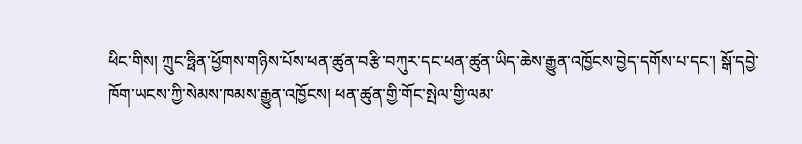ཕིང་གིས། ཀྲུང་ཧྥིན་ཕྱོགས་གཉིས་པོས་ཕན་ཚུན་བརྩི་བཀུར་དང་ཕན་ཚུན་ཡིད་ཆེས་རྒྱུན་འཁྱོངས་བྱེད་དགོས་པ་དང་། སྒོ་དབྱེ་ཁོག་ཡངས་ཀྱི་སེམས་ཁམས་རྒྱུན་འཁྱོངས། ཕན་ཚུན་གྱི་གོང་སྤེལ་གྱི་ལམ་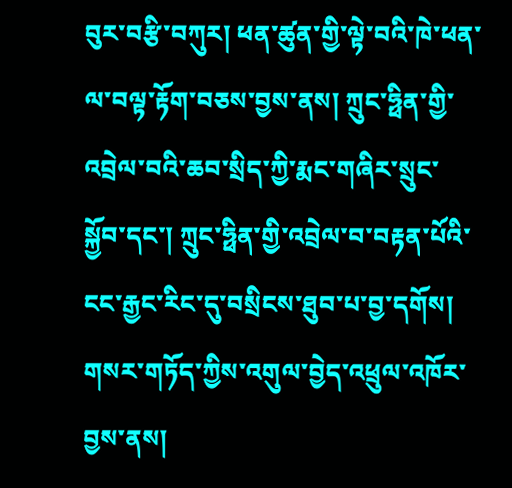བུར་བརྩི་བཀུར། ཕན་ཚུན་གྱི་ལྟེ་བའི་ཁེ་ཕན་ལ་བལྟ་རྟོག་བཅས་བྱས་ནས། ཀྲུང་ཧྥིན་གྱི་འབྲེལ་བའི་ཆབ་སྲིད་ཀྱི་རྨང་གཞིར་སྲུང་སྐྱོབ་དང་། ཀྲུང་ཧྥིན་གྱི་འབྲེལ་བ་བརྟན་པོའི་ངང་རྒྱང་རིང་དུ་བསྲིངས་ཐུབ་པ་བྱ་དགོས། གསར་གཏོད་ཀྱིས་འགུལ་བྱེད་འཕྲུལ་འཁོར་བྱས་ནས།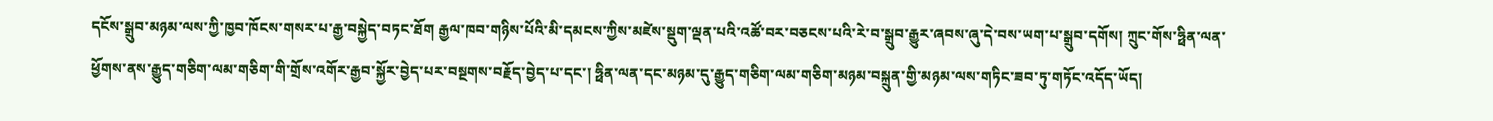དངོས་སྒྲུབ་མཉམ་ལས་ཀྱི་ཁྱབ་ཁོངས་གསར་པ་རྒྱ་བསྐྱེད་བཏང་ཐོག རྒྱལ་ཁབ་གཉིས་པོའི་མི་དམངས་ཀྱིས་མཛེས་སྡུག་ལྡན་པའི་འཚོ་བར་བཅངས་པའི་རེ་བ་སྒྲུབ་རྒྱུར་ཞབས་ཞུ་དེ་བས་ཡག་པ་སྒྲུབ་དགོས། ཀྲུང་གོས་ཧྥིན་ལན་ཕྱོགས་ནས་རྒྱུད་གཅིག་ལམ་གཅིག་གི་གྲོས་འགོར་རྒྱབ་སྐྱོར་བྱེད་པར་བསྔགས་བརྗོད་བྱེད་པ་དང་། ཧྥིན་ལན་དང་མཉམ་དུ་རྒྱུད་གཅིག་ལམ་གཅིག་མཉམ་བསྐྲུན་གྱི་མཉམ་ལས་གཏིང་ཟབ་ཏུ་གཏོང་འདོད་ཡོད།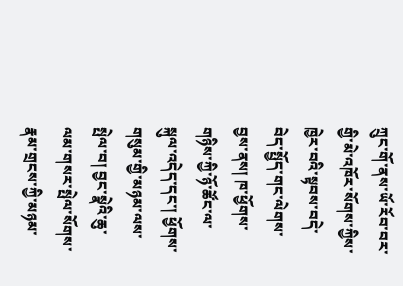ཀྲུང་གོ་ནས་ཡོ་རོབ་བར་གྱི་མེ་འཁོར་སོགས་ཀྱིས་ཁྱེར་བའི་སྟབས་བདེ་བེད་སྤྱོད་གང་ལེགས་བྱས་ནས། ཁ་ཕྱོགས་གཉིས་ཀྱི་ཉོ་ཚོང་ལ་སྐུལ་འདེད་དང་། ཕྱོགས་གསུམ་གྱི་མཉམ་ལས་སྤེལ་བ། བྱང་སྣེའི་ཆུ་ལམ་གསར་སྤེལ་སོགས་རྣམ་གྲངས་ཀྱི་མཉམ་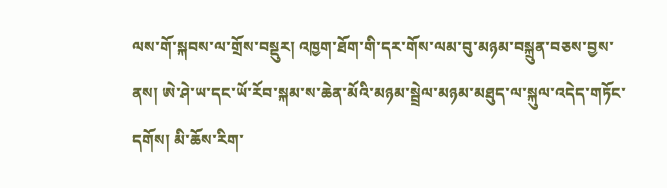ལས་གོ་སྐབས་ལ་གྲོས་བསྡུར། འཁྱག་ཐོག་གི་དར་གོས་ལམ་བུ་མཉམ་བསྐྲུན་བཅས་བྱས་ནས། ཨེ་ཤེ་ཡ་དང་ཡོ་རོབ་སྐམ་ས་ཆེན་མོའི་མཉམ་སྦྲེལ་མཉམ་མཐུད་ལ་སྐུལ་འདེད་གཏོང་དགོས། མི་ཆོས་རིག་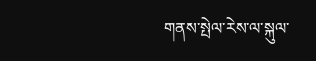གནས་སྤེལ་རེས་ལ་སྐུལ་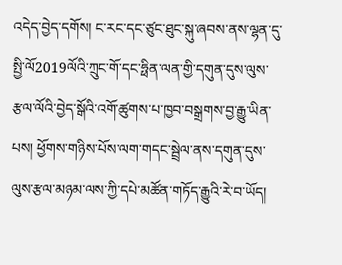འདེད་བྱེད་དགོས། ང་རང་དང་ཙུང་ཐུང་སྐུ་ཞབས་ནས་ལྷན་དུ་སྤྱི་ལོ2019ལོའི་ཀྲུང་གོ་དང་ཧྥིན་ལན་གྱི་དགུན་དུས་ལུས་རྩལ་ལོའི་བྱེད་སྒོའི་འགོ་ཚུགས་པ་ཁྱབ་བསྒྲགས་བྱ་རྒྱུ་ཡིན་པས། ཕྱོགས་གཉིས་པོས་ལག་གདང་སྦྲེལ་ནས་དགུན་དུས་ལུས་རྩལ་མཉམ་ལས་ཀྱི་དཔེ་མཚོན་གཏོད་རྒྱུའི་རེ་བ་ཡོད།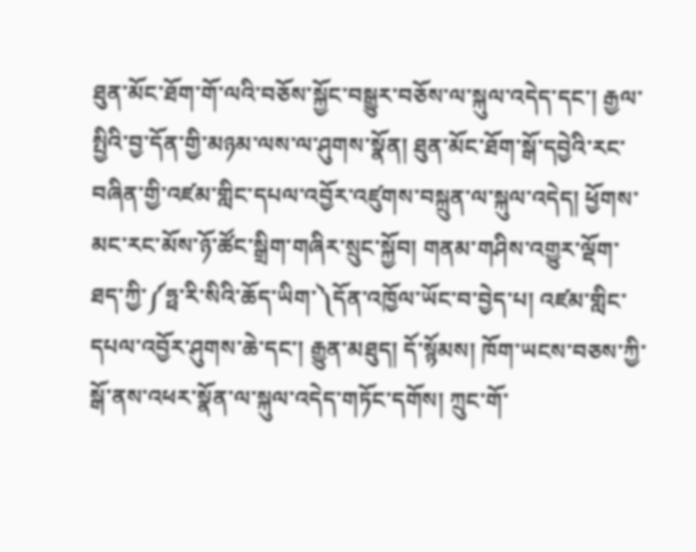ཐུན་མོང་ཐོག་གོ་ལའི་བཅོས་སྐྱོང་བསྒྱུར་བཅོས་ལ་སྐུལ་འདེད་དང་། རྒྱལ་སྤྱིའི་བྱ་དོན་གྱི་མཉམ་ལས་ལ་ཤུགས་སྣོན། ཐུན་མོང་ཐོག་སྒོ་དབྱེའི་རང་བཞིན་གྱི་འཛམ་གླིང་དཔལ་འབྱོར་འཛུགས་བསྐྲུན་ལ་སྐུལ་འདེད། ཕྱོགས་མང་རང་མོས་ཉོ་ཚོང་སྒྲིག་གཞིར་སྲུང་སྐྱོབ། གནམ་གཤིས་འགྱུར་ལྡོག་ཐད་ཀྱི་༼ཧྥ་རི་སིའི་ཆོད་ཡིག་༽དོན་འཁྱོལ་ཡོང་བ་བྱེད་པ། འཛམ་གླིང་དཔལ་འབྱོར་ཤུགས་ཆེ་དང་། རྒྱུན་མཐུད། དོ་སྙོམས། ཁོག་ཡངས་བཅས་ཀྱི་སྒོ་ནས་འཕར་སྣོན་ལ་སྐུལ་འདེད་གཏོང་དགོས། ཀྲུང་གོ་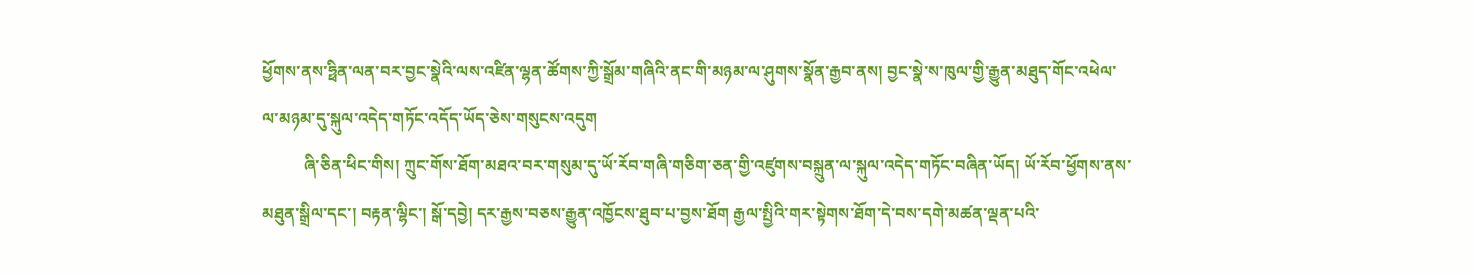ཕྱོགས་ནས་ཧྥིན་ལན་བར་བྱང་སྣེའི་ལས་འཛིན་ལྷན་ཚོགས་ཀྱི་སྒྲོམ་གཞིའི་ནང་གི་མཉམ་ལ་ཤུགས་སྣོན་རྒྱབ་ནས། བྱང་སྣེ་ས་ཁུལ་གྱི་རྒྱུན་མཐུད་གོང་འཕེལ་ལ་མཉམ་དུ་སྐུལ་འདེད་གཏོང་འདོད་ཡོད་ཅེས་གསུངས་འདུག
          ཞི་ཅིན་ཕིང་གིས། ཀྲུང་གོས་ཐོག་མཐའ་བར་གསུམ་དུ་ཡོ་རོབ་གཞི་གཅིག་ཅན་གྱི་འཛུགས་བསྐྲུན་ལ་སྐུལ་འདེད་གཏོང་བཞིན་ཡོད། ཡོ་རོབ་ཕྱོགས་ནས་མཐུན་སྒྲིལ་དང་། བརྟན་ལྷིང་། སྒོ་དབྱེ། དར་རྒྱས་བཅས་རྒྱུན་འཁྱོངས་ཐུབ་པ་བྱས་ཐོག རྒྱལ་སྤྱིའི་གར་སྟེགས་ཐོག་དེ་བས་དགེ་མཚན་ལྡན་པའི་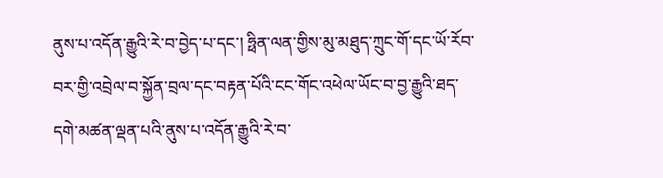ནུས་པ་འདོན་རྒྱུའི་རེ་བ་བྱེད་པ་དང་། ཧྥིན་ལན་གྱིས་མུ་མཐུད་ཀྲུང་གོ་དང་ཡོ་རོབ་བར་གྱི་འབྲེལ་བ་སྐྱོན་བྲལ་དང་བརྟན་པོའི་ངང་གོང་འཕེལ་ཡོང་བ་བྱ་རྒྱུའི་ཐད་དགེ་མཚན་ལྡན་པའི་ནུས་པ་འདོན་རྒྱུའི་རེ་བ་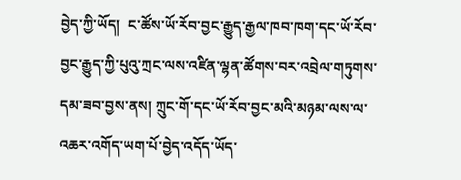བྱེད་ཀྱི་ཡོད།  ང་ཚོས་ཡོ་རོབ་བྱང་རྒྱུད་རྒྱལ་ཁབ་ཁག་དང་ཡོ་རོབ་བྱང་རྒྱུད་ཀྱི་པུའུ་ཀྲང་ལས་འཛིན་ལྷན་ཚོགས་བར་འབྲེལ་གཏུགས་དམ་ཟབ་བྱས་ནས། ཀྲུང་གོ་དང་ཡོ་རོབ་བྱང་མའི་མཉམ་ལས་ལ་འཆར་འགོད་ཡག་པོ་བྱེད་འདོད་ཡོད་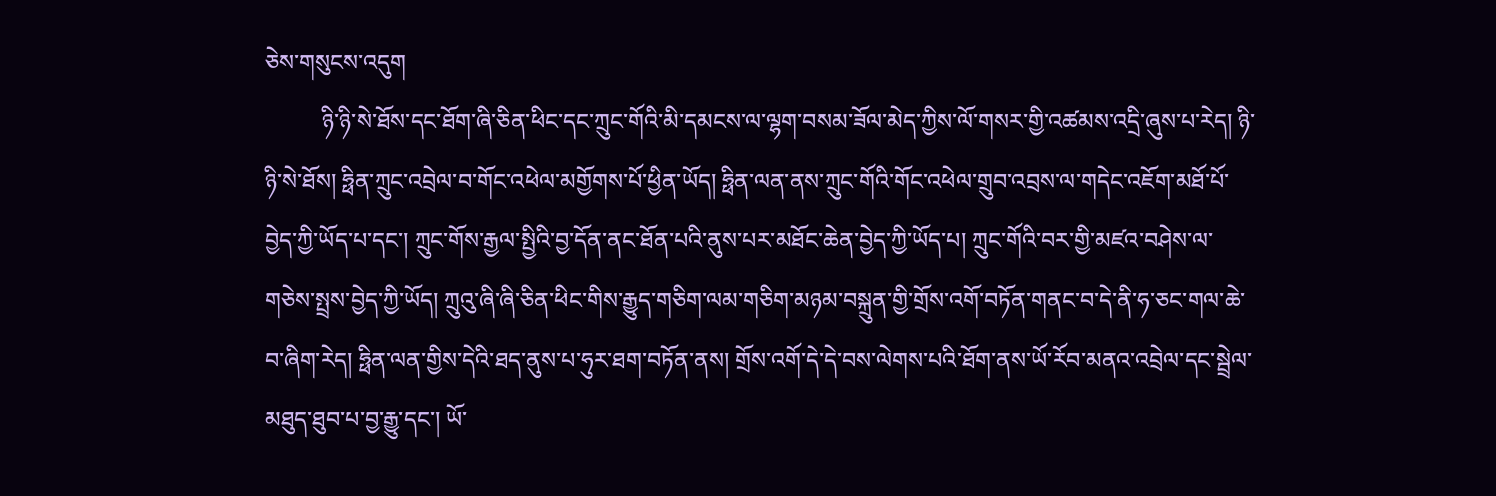ཅེས་གསུངས་འདུག
          ཉི་ཉི་སེ་ཐོས་དང་ཐོག་ཞི་ཅིན་ཕིང་དང་ཀྲུང་གོའི་མི་དམངས་ལ་ལྷག་བསམ་ཟོལ་མེད་ཀྱིས་ལོ་གསར་གྱི་འཚམས་འདྲི་ཞུས་པ་རེད། ཉི་ཉི་སེ་ཐོས། ཧྥིན་ཀྲུང་འབྲེལ་བ་གོང་འཕེལ་མགྱོགས་པོ་ཕྱིན་ཡོད། ཧྥིན་ལན་ནས་ཀྲུང་གོའི་གོང་འཕེལ་གྲུབ་འབྲས་ལ་གདེང་འཇོག་མཐོ་པོ་བྱེད་ཀྱི་ཡོད་པ་དང་། ཀྲུང་གོས་རྒྱལ་སྤྱིའི་བྱ་དོན་ནང་ཐོན་པའི་ནུས་པར་མཐོང་ཆེན་བྱེད་ཀྱི་ཡོད་པ། ཀྲུང་གོའི་བར་གྱི་མཛའ་བཤེས་ལ་གཅེས་སྤྲས་བྱེད་ཀྱི་ཡོད། ཀྲུའུ་ཞི་ཞི་ཅིན་ཕིང་གིས་རྒྱུད་གཅིག་ལམ་གཅིག་མཉམ་བསྐྲུན་གྱི་གྲོས་འགོ་བཏོན་གནང་བ་དེ་ནི་ཧ་ཅང་གལ་ཆེ་བ་ཞིག་རེད། ཧྥིན་ལན་གྱིས་དེའི་ཐད་ནུས་པ་ཧུར་ཐག་བཏོན་ནས། གྲོས་འགོ་དེ་དེ་བས་ལེགས་པའི་ཐོག་ནས་ཡོ་རོབ་མནའ་འབྲེལ་དང་སྦྲེལ་མཐུད་ཐུབ་པ་བྱ་རྒྱུ་དང་། ཡོ་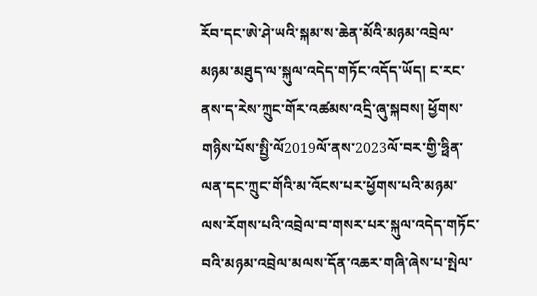རོབ་དང་ཨེ་ཤེ་ཡའི་སྐམ་ས་ཆེན་མོའི་མཉམ་འབྲེལ་མཉམ་མཐུད་ལ་སྐུལ་འདེད་གཏོང་འདོད་ཡོད། ང་རང་ནས་ད་རེས་ཀྲུང་གོར་འཚམས་འདྲི་ཞུ་སྐབས། ཕྱོགས་གཉིས་པོས་སྤྱི་ལོ2019ལོ་ནས་2023ལོ་བར་གྱི་ཧྥིན་ལན་དང་ཀྲུང་གོའི་མ་འོངས་པར་ཕྱོགས་པའི་མཉམ་ལས་རོགས་པའི་འབྲེལ་བ་གསར་པར་སྐུལ་འདེད་གཏོང་བའི་མཉམ་འབྲེལ་མལས་དོན་འཆར་གཞི་ཞེས་པ་སྤེལ་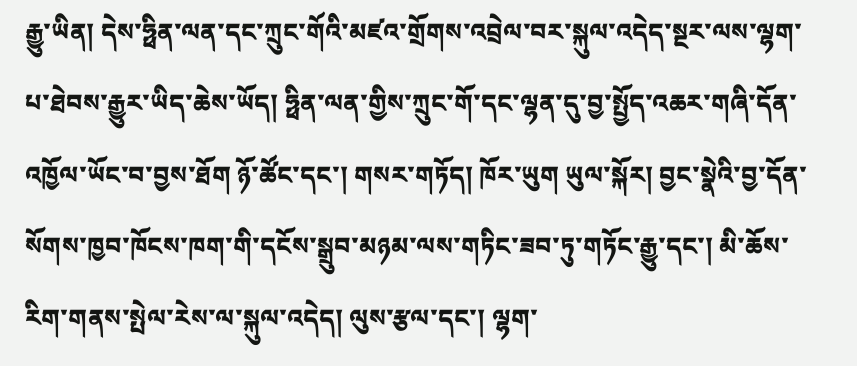རྒྱུ་ཡིན། དེས་ཧྥིན་ལན་དང་ཀྲུང་གོའི་མཛའ་གྲོགས་འབྲེལ་བར་སྐུལ་འདེད་སྔར་ལས་ལྷག་པ་ཐེབས་རྒྱུར་ཡིད་ཆེས་ཡོད། ཧྥིན་ལན་གྱིས་ཀྲུང་གོ་དང་ལྷན་དུ་བྱ་སྤྱོད་འཆར་གཞི་དོན་འཁྱོལ་ཡོང་བ་བྱས་ཐོག ཉོ་ཚོང་དང་། གསར་གཏོད། ཁོར་ཡུག ཡུལ་སྐོར། བྱང་སྣེའི་བྱ་དོན་སོགས་ཁྱབ་ཁོངས་ཁག་གི་དངོས་སྒྲུབ་མཉམ་ལས་གཏིང་ཟབ་ཏུ་གཏོང་རྒྱུ་དང་། མི་ཆོས་རིག་གནས་སྤེལ་རེས་ལ་སྐུལ་འདེད། ལུས་རྩལ་དང་། ལྷག་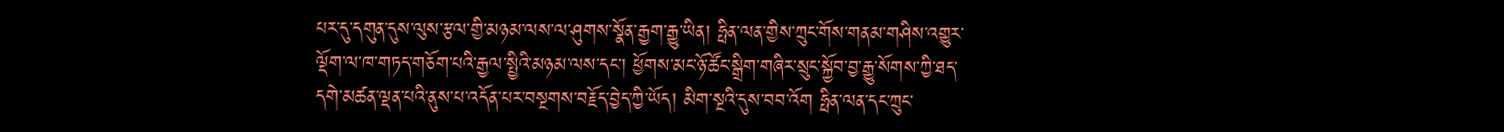པར་དུ་དགུན་དུས་ལུས་རྩལ་གྱི་མཉམ་ལས་ལ་ཤུགས་སྣོན་རྒྱག་རྒྱུ་ཡིན། ཧྥིན་ལན་གྱིས་ཀྲུང་གོས་གནམ་གཤིས་འགྱུར་ལྡོག་ལ་ཁ་གཏད་གཅོག་པའི་རྒྱལ་སྤྱིའི་མཉམ་ལས་དང་། ཕྱོགས་མང་ཉོ་ཚོང་སྒྲིག་གཞིར་སྲུང་སྐྱོབ་བྱ་རྒྱུ་སོགས་ཀྱི་ཐད་དགེ་མཚན་ལྡན་པའི་ནུས་པ་འདོན་པར་བསྔགས་བརྗོད་བྱེད་ཀྱི་ཡོད། མིག་སྔའི་དུས་བབ་འོག ཧྥིན་ལན་དང་ཀྲུང་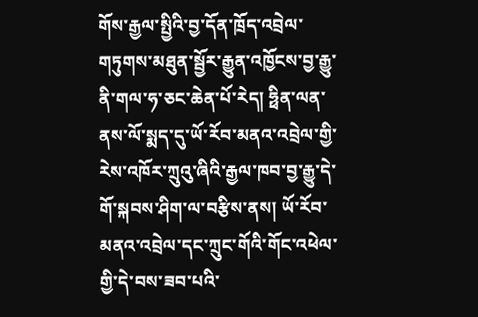གོས་རྒྱལ་སྤྱིའི་བྱ་དོན་ཁྲོད་འབྲེལ་གཏུགས་མཐུན་སྦྱོར་རྒྱུན་འཁྱོངས་བྱ་རྒྱུ་ནི་གལ་ཧ་ཅང་ཆེན་པོ་རེད། ཧྥིན་ལན་ནས་ལོ་སྨད་དུ་ཡོ་རོབ་མནའ་འབྲེལ་གྱི་རེས་འཁོར་ཀྲུའུ་ཞིའི་རྒྱལ་ཁབ་བྱ་རྒྱུ་དེ་གོ་སྐབས་ཤིག་ལ་བརྩིས་ནས། ཡོ་རོབ་མནའ་འབྲེལ་དང་ཀྲུང་གོའི་གོང་འཕེལ་གྱི་དེ་བས་ཟབ་པའི་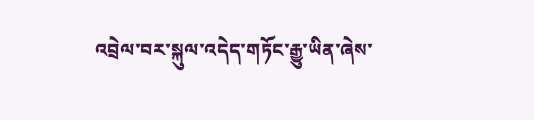འབྲེལ་བར་སྐུལ་འདེད་གཏོང་རྒྱུ་ཡིན་ཞེས་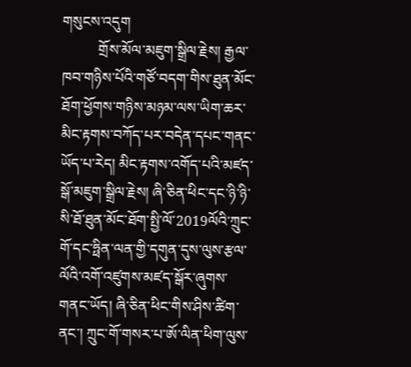གསུངས་འདུག
          གྲོས་མོལ་མཇུག་སྒྲིལ་རྗེས། རྒྱལ་ཁབ་གཉིས་པོའི་གཙོ་བདག་གིས་ཐུན་མོང་ཐོག་ཕྱོགས་གཉིས་མཉམ་ལས་ཡིག་ཆར་མིང་རྟགས་བཀོད་པར་བདེན་དཔང་གནང་ཡོད་པ་རེད། མིང་རྟགས་འགོད་པའི་མཛད་སྒོ་མཇུག་སྒྲིལ་རྗེས། ཞི་ཅིན་ཕིང་དང་ཉི་ཉི་སི་ཐོ་ཐུན་མོང་ཐོག་སྤྱི་ལོ་2019ལོའི་ཀྲུང་གོ་དང་ཧྥིན་ལན་གྱི་དགུན་དུས་ལུས་རྩལ་ལོའི་འགོ་འཛུགས་མཛད་སྒོར་ཞུགས་གནང་ཡོད། ཞི་ཅིན་ཕིང་གིས་ཤིས་ཚིག་ནང་། ཀྲུང་གོ་གསར་པ་ཨོ་ལིན་ཕིག་ལུས་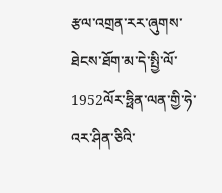རྩལ་འགྲན་རར་ཞུགས་ཐེངས་ཐོག་མ་དེ་སྤྱི་ལོ་1952ལོར་ཧྥིན་ལན་གྱི་ཧེ་འར་ཤིན་ཅིའི་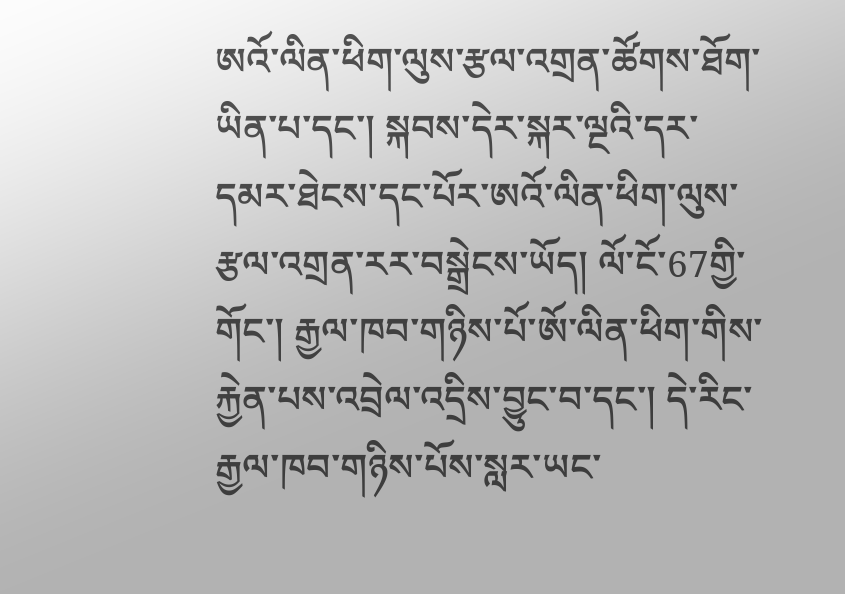ཨའོ་ལིན་ཕིག་ལུས་རྩལ་འགྲན་ཚོགས་ཐོག་ཡིན་པ་དང་། སྐབས་དེར་སྐར་ལྔའི་དར་དམར་ཐེངས་དང་པོར་ཨའོ་ལིན་ཕིག་ལུས་རྩལ་འགྲན་རར་བསྒྲེངས་ཡོད། ལོ་ངོ་67གྱི་གོང་། རྒྱལ་ཁབ་གཉིས་པོ་ཨོ་ལིན་ཕིག་གིས་རྐྱེན་པས་འབྲེལ་འདྲིས་བྱུང་བ་དང་། དེ་རིང་རྒྱལ་ཁབ་གཉིས་པོས་སླར་ཡང་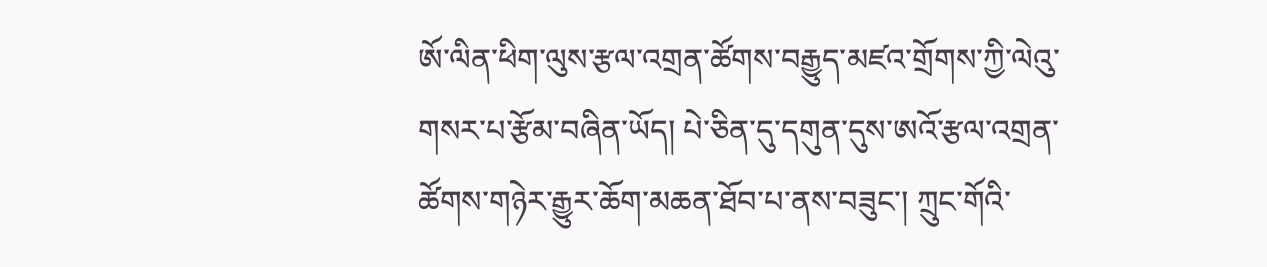ཨོ་ལིན་ཕིག་ལུས་རྩལ་འགྲན་ཚོགས་བརྒྱུད་མཛའ་གྲོགས་ཀྱི་ལེའུ་གསར་པ་རྩོམ་བཞིན་ཡོད། པེ་ཅིན་དུ་དགུན་དུས་ཨའོ་རྩལ་འགྲན་ཚོགས་གཉེར་རྒྱུར་ཆོག་མཆན་ཐོབ་པ་ནས་བཟུང་། ཀྲུང་གོའི་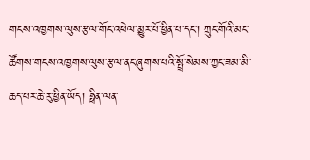གངས་འཁྱགས་ལུས་རྩལ་གོང་འཕེལ་མྱུར་པོ་ཕྱིན་པ་དང་། ཀྲུང་གོའི་མང་ཚོགས་གངས་འཁྱགས་ལུས་རྩལ་ནང་ཞུགས་པའི་སྤྲོ་སེམས་ཀྱང་ཟམ་མི་ཆད་པར་ཆེ་རུ་ཕྱིན་ཡོད། ཧྥིན་ལན་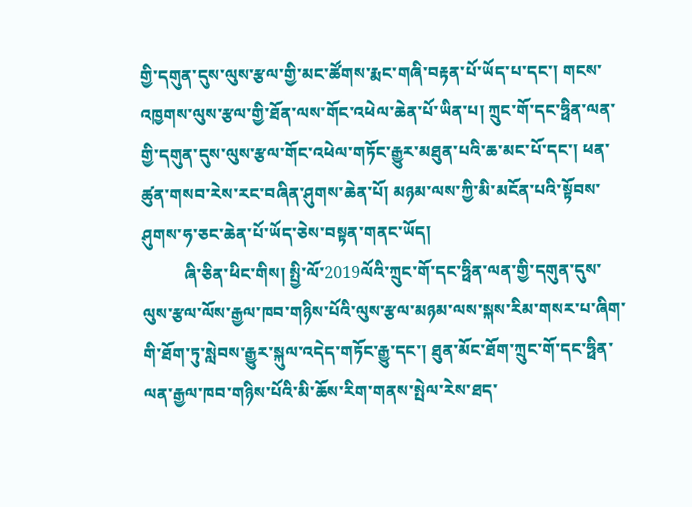གྱི་དགུན་དུས་ལུས་རྩལ་གྱི་མང་ཚོགས་རྨང་གཞི་བརྟན་པོ་ཡོད་པ་དང་། གངས་འཁྱགས་ལུས་རྩལ་གྱི་ཐོན་ལས་གོང་འཕེལ་ཆེན་པོ་ཡིན་པ། ཀྲུང་གོ་དང་ཧྥིན་ལན་གྱི་དགུན་དུས་ལུས་རྩལ་གོང་འཕེལ་གཏོང་རྒྱུར་མཐུན་པའི་ཆ་མང་པོ་དང་། ཕན་ཚུན་གསབ་རེས་རང་བཞིན་ཤུགས་ཆེན་པོ། མཉམ་ལས་ཀྱི་མི་མངོན་པའི་སྟོབས་ཤུགས་ཧ་ཅང་ཆེན་པོ་ཡོད་ཅེས་བསྟན་གནང་ཡོད།
          ཞི་ཅིན་ཕིང་གིས། སྤྱི་ལོ་2019ལོའི་ཀྲུང་གོ་དང་ཧྥིན་ལན་གྱི་དགུན་དུས་ལུས་རྩལ་ལོས་རྒྱལ་ཁབ་གཉིས་པོའི་ལུས་རྩལ་མཉམ་ལས་སྐས་རིམ་གསར་པ་ཞིག་གི་ཐོག་ཏུ་སླེབས་རྒྱུར་སྐུལ་འདེད་གཏོང་རྒྱུ་དང་། ཐུན་མོང་ཐོག་ཀྲུང་གོ་དང་ཧྥིན་ལན་རྒྱལ་ཁབ་གཉིས་པོའི་མི་ཆོས་རིག་གནས་སྤེལ་རེས་ཐད་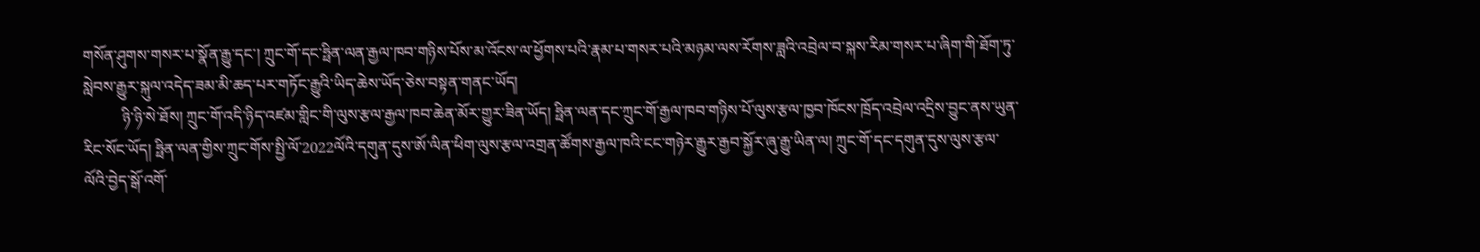གསོན་ཤུགས་གསར་པ་སྣོན་རྒྱུ་དང་། ཀྲུང་གོ་དང་ཧྥིན་ལན་རྒྱལ་ཁབ་གཉིས་པོས་མ་འོངས་ལ་ཕྱོགས་པའི་རྣམ་པ་གསར་པའི་མཉམ་ལས་རོགས་ཟླའི་འབྲེལ་བ་སྐས་རིམ་གསར་པ་ཞིག་གི་ཐོག་ཏུ་སླེབས་རྒྱུར་སྐུལ་འདེད་ཟམ་མི་ཆད་པར་གཏོང་རྒྱུའི་ཡིད་ཆེས་ཡོད་ཅེས་བསྟན་གནང་ཡོད།
          ཉི་ཉི་སེ་ཐོས། ཀྲུང་གོ་འདི་ཉིད་འཛམ་གླིང་གི་ལུས་རྩལ་རྒྱལ་ཁབ་ཆེན་མོར་གྱུར་ཟིན་ཡོད། ཧྥིན་ལན་དང་ཀྲུང་གོ་རྒྱལ་ཁབ་གཉིས་པོ་ལུས་རྩལ་ཁྱབ་ཁོངས་ཁྲོད་འབྲེལ་འདྲིས་བྱུང་ནས་ཡུན་རིང་སོང་ཡོད། ཧྥིན་ལན་གྱིས་ཀྲུང་གོས་སྤྱི་ལོ་2022ལོའི་དགུན་དུས་ཨོ་ལིན་ཕིག་ལུས་རྩལ་འགྲན་ཚོགས་རྒྱལ་ཁའི་ངང་གཉེར་རྒྱུར་རྒྱབ་སྐྱོར་ཞུ་རྒྱུ་ཡིན་ལ། ཀྲུང་གོ་དང་དགུན་དུས་ལུས་རྩལ་ལོའི་བྱེད་སྒོ་འགོ་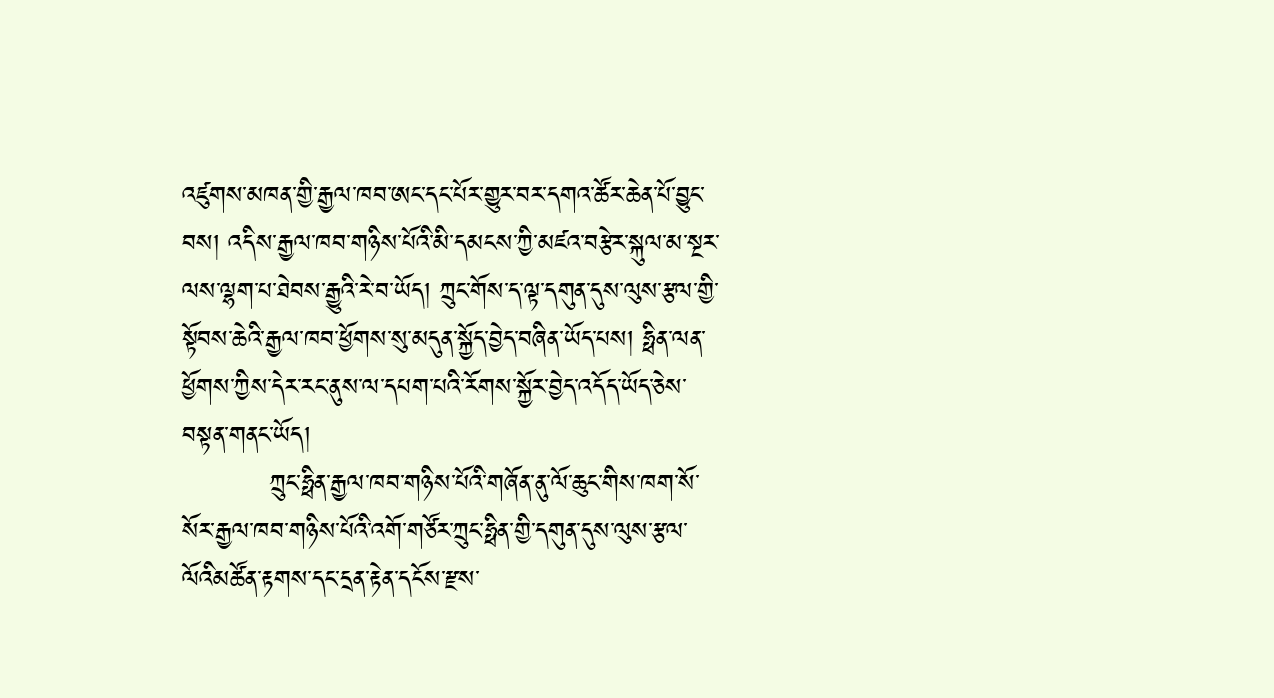འཛུགས་མཁན་གྱི་རྒྱལ་ཁབ་ཨང་དང་པོར་གྱུར་བར་དགའ་ཚོར་ཆེན་པོ་བྱུང་བས། འདིས་རྒྱལ་ཁབ་གཉིས་པོའི་མི་དམངས་ཀྱི་མཛའ་བརྩེར་སྐུལ་མ་སྔར་ལས་ལྷག་པ་ཐེབས་རྒྱུའི་རེ་བ་ཡོད། ཀྲུང་གོས་ད་ལྟ་དགུན་དུས་ལུས་རྩལ་གྱི་སྟོབས་ཆེའི་རྒྱལ་ཁབ་ཕྱོགས་སུ་མདུན་སྐྱོད་བྱེད་བཞིན་ཡོད་པས། ཧྥིན་ལན་ཕྱོགས་ཀྱིས་དེར་རང་ནུས་ལ་དཔག་པའི་རོགས་སྐྱོར་བྱེད་འདོད་ཡོད་ཅེས་བསྟན་གནང་ཡོད།
          ཀྲུང་ཧྥིན་རྒྱལ་ཁབ་གཉིས་པོའི་གཞོན་ནུ་ལོ་ཆུང་གིས་ཁག་སོ་སོར་རྒྱལ་ཁབ་གཉིས་པོའི་འགོ་གཙོར་ཀྲུང་ཧྥིན་གྱི་དགུན་དུས་ལུས་རྩལ་ལོའིམཚོན་རྟགས་དང་དྲན་རྟེན་དངོས་རྫས་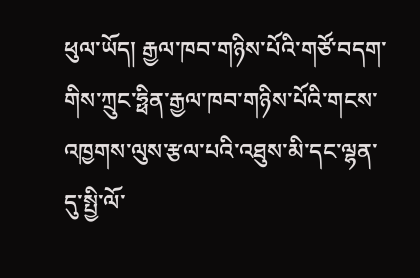ཕུལ་ཡོད། རྒྱལ་ཁབ་གཉིས་པོའི་གཙོ་བདག་གིས་ཀྲུང་ཧྥིན་རྒྱལ་ཁབ་གཉིས་པོའི་གངས་འཁྱགས་ལུས་རྩལ་པའི་འཐུས་མི་དང་ལྷན་དུ་སྤྱི་ལོ་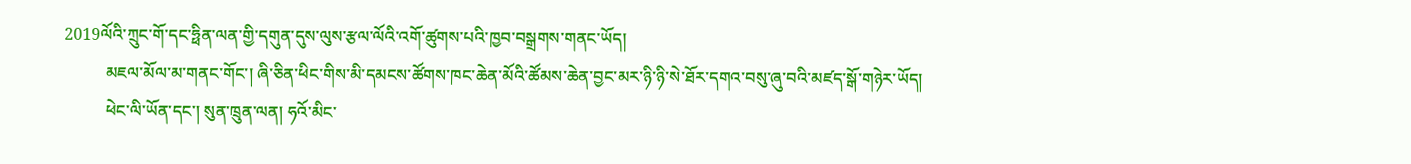2019ལོའི་ཀྲུང་གོ་དང་ཧྥིན་ལན་གྱི་དགུན་དུས་ལུས་རྩལ་ལོའི་འགོ་ཚུགས་པའི་ཁྱབ་བསྒྲགས་གནང་ཡོད།
          མཇལ་མོལ་མ་གནང་གོང་། ཞི་ཅིན་ཕིང་གིས་མི་དམངས་ཚོགས་ཁང་ཆེན་མོའི་ཚོམས་ཆེན་བྱང་མར་ཉི་ཉི་སེ་ཐོར་དགའ་བསུ་ཞུ་བའི་མཛད་སྒོ་གཉེར་ཡོད།
          ཕེང་ལི་ཡོན་དང་། སུན་ཁྲུན་ལན། ཧའོ་མིང་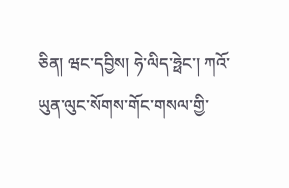ཅིན། ཝང་དབྱིས། ཧེ་ལིད་ཧྥེང་། ཀའོ་ཡུན་ལུང་སོགས་གོང་གསལ་གྱི་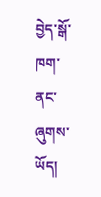བྱེད་སྒོ་ཁག་ནང་ཞུགས་ཡོད།